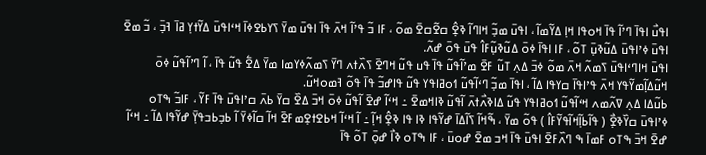ߊߟߎ߯ ߊߟߊ߫ ߣߴߊ߬ ߟߊ߫ ߞߋߟߊ ߞߊ߲ ߡߌ߬ߘߊ߬ ، ߊߟߎ߫ ߘߏ߲߬ ߞߊߣߊ߬ ߢߐ߲߮ ߛߐ߬ߛߐ߫ ߘߋ߬ ، ߓߊ ߏ߬ ߟߴߊ߬ ߞߍ߫ ߟߊ߫ ߊߟߎ߫ ߘߌ߫ ߖߌߕߐߦߊ߫ ߞߵߊߟߎ߫ ߡߌ߬ߙߌ߲ ߥߊ߫ ߔߏ߲߫ ، ߏ߬ ߘߐ߫ ߊߟߎ߫ ߦߴߊߟߎ߫ ߡߎ߬ߢߎ߲߫ ߠߋ߬ ، ߓߊ ߊߟߊ߫ ߦߋ߫ ߡߎ߬ߢߎ߲߬ߓߊ߮ ߟߎ߫ ߟߋ߫ ߝߍ߬.
ߊߟߎ߫ ߞߊߣߵߊߟߎ߫ ߖߘߍ߬ ߞߍ߫ ߘߋ߬ ߦߏ߫ ߡߍ߲ ߠߎ߬ ߓߐ߫ ߘߴߊ߬ߟߎ߬ ߟߊ߫ ߟߎ ߟߎ߬ ߞߣߐ߫ ߖߍ߰ߙߍ ߣߌ߫ ߖߘߍ߬ߦߌߘߊ ߘߌ߫ ߡߐ߱ ߟߎ߬ ߟߊ߫ ، ߊ߬ ߣߴߊ߬ߟߎ߬ ߦߋ߫ ߞߎ߬ߡߊ߲߬ߘߌ߬ߟߌ ߞߍ߫ ߟߴߊߟߊ߫ ߛߌߟߊ ߡߊ߬ ، ߊߟߊ߫ ߘߏ߲߬ ߣߵߊ߬ߟߎ߬ ߗߋߥߊߟߌ ߟߎ߬ ߟߊߝߏ߬ ߟߊ߫ ߟߋ߬ ߔߘߋߞߎ߬.
ߕߎ߬ߡߊ ߡߍ߲ ߜߍ߬ߘߍ ߞߵߊ߬ߟߎ߬ ߗߋߥߊߟߌ ߟߎ߬ ߡߊߢߍ߯ߙߍ߫ ߊ߬ߟߎ߬ ߢߊߞߘߐ߫ ߸ ߞߵߊ߬ ߝߐ߫ ߊ߬ߟߎ߬ ߦߋ߫ ߞߏ߫ ߡߐ߰ ߛߌ߫ ߕߍ߫ ߛߴߊߟߎ߫ ߟߊ߫ ߓߌ߬ ، ߓߊߏ߬ ߒߠߋ ߦߴߊߟߎ߫ ߛߌ߰ߢߐ߲߯ ( ߟߊ߬ߕߊ߲߬ߞߊ߬ߟߌ߬ߓߊ߮ ) ߟߋ߬ ߘߌ߫ ، ߒ߬ߞߊ߬ ߖߊ߬ߡߊ߫ ߝߌ߬ߟߊ ߢߊ ߟߊ ߢߐ߲߮ ߞߊ߲߬ ߸ ߊ߬ ߞߵߊ߬ ߞߕߐߙߐ߲ߘߓߐ߫ ߞߊ߬ ߛߊ߬ߦߌ߫ ߊ߬ ߕߏ߲ߕߏߟߌ߲߫ ߝߌ߬ߟߊ ߡߊ߬ ߸ ߞߵߊ߬ ߝߐ߫ ߞߏ߫ ߒߠߋ ߓߘߊ߫ ߒ ߣߍ߰ߓߐ߫ ߊߟߎ߫ ߟߊ߫ ߞߏ ߘߐ߫ ߝߋߎ߫ ، ߓߊ ߒߠߋ ߢߊ߯ ߝߋ߲߫ ߠߋ߬ ߟߊ߫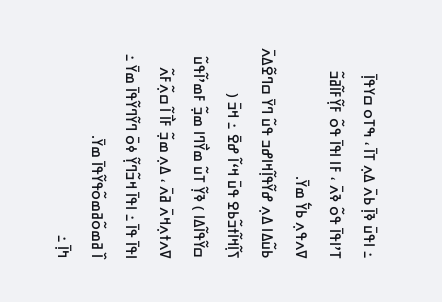߸ ߊߟߎ߫ ߢߊ߲߫ ߕߍ߫ ߡߍ߲ ߠߊ߫ ، ߒߠߋ ߛߌߟߊ߲߫ ߠߴߊߟߊ߫ ߟߋ߬ ߢߍ߫ ، ߓߊ ߊߟߊ߫ ߟߋ߬ ߓߌ߲߬ߓߊ߬ߥߏ߬ ߜߍߟߍ߲ ߕߌ߱ ߘߌ߫.
ߕߎ߬ߡߊ ߡߍ߲ ߝߌ߬ߟߊ߲߬ߞߊߝߏ ߟߎ߬ ߣߌ߫ ߛߣߐ߬ߡߍ߫ ߖߊ߲߬ߞߊ߬ߙߏ߬ߕߐ ߟߎ߫ ߞߵߊ߬ ߝߐ߫ ߸ ߞߏ߫ ( ߛߌ߬ߟߊ߬ߡߊ ) ߢߌ߲߬ ߠߎ߬ ߘߌ߯ߣߊ ߘߏ߲߬ ߓߘߴߊ߬ߟߎ߬ ߜߍߙߍ߲ߞߍ߫ ߥߍ߫ ، ߡߍ߲ ߘߏ߲߬ ߓߊ߯ ߊ߬ ߛߍ߲߬ߓߍ߬ ߊߟߊ߫ ߟߊ߫ ߸ ߊߟߊ߫ ߞߏ߬ߣߌ߲߬ ߦߋ߫ ߣߌ߬ߣߌ߬ߟߊ߫ ߘߌ߫ ߸ ߊ߰ ߥߘߋ߬ߥߘߋ߬ߟߌ߬ߟߊ߫ ߘߌ߫.
ߤߊ߲߫ ߸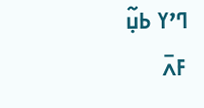ߣߴߌ ߕߎ߲߬ ߓߍ߫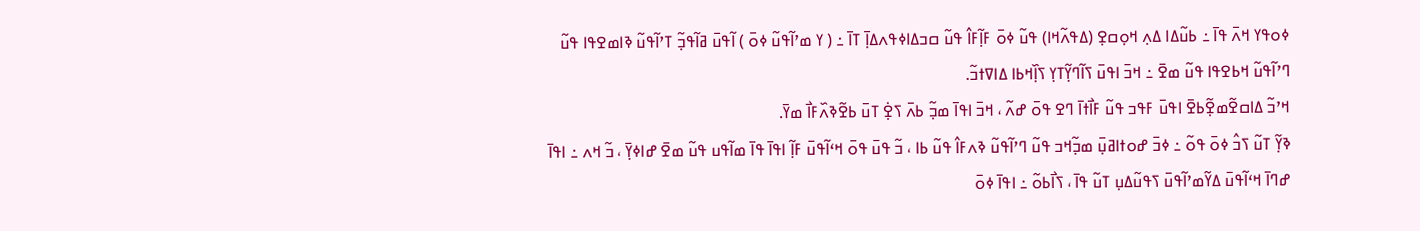ߦߋߟߌ ߞߍ߫ ߟߊ߫ ߸ ߕߎ߬ߡߊ ߡߍ߲ ߞߋ߲ߛߐ߲ (ߡߟߍ߬ߞߊ) ߟߎ߬ ߦߋ߫ ߓߊ߲߬ߓߊ߮ ߟߎ߬ ߛߏߡߊߦߟߍߡߊ߲߫ ߠߊ߫ ߸ ( ߌ ߘߴߊ߬ߟߎ߬ ߦߋ߫ ) ߊ߬ߟߎ߫ ߥߊ߬ߟߏ߲߬ ߠߴߊ߬ߟߎ߬ ߢߊߘߐߟߊ ߟߎ߬ ߣߴߊ߬ߟߎ߬ ߞߕߐߟߊ ߟߎ߬ ߘߐ߫ ߸ ߞߏ߫ ߊߟߎ߫ ߖߊ߬ߣߌ߲߬ߠߌ߲ ߖߊ߲߰ߞߕߊ ߡߊߜߙߏ߬.
ߞߴߏ߬ ߡߊߛߐ߬ߘߐ߲߬ߕߐ߫ ߊߟߎ߫ ߓߟߏ ߟߎ߬ ߓߊ߯ߙߊ߫ ߣߐ ߟߋ߫ ߝߍ߬ ، ߞߏ߫ ߊߟߊ߫ ߘߏ߲߬ ߕߍ߫ ߖߐ߲߭ ߠߎ߫ ߕߐ߬ߢߍ߰ߓߊ߯ ߘߌ߫.
ߢߌ߲߬ ߠߎ߬ ߖߏ߮ ߦߋ߫ ߟߋ߬ ߸ ߦߏ߫ ߝߋߙߊߥߎ߲߫ ߘߏ߲߬ߞߏ ߟߎ߬ ߣߴߊ߬ߟߎ߬ ߢߍߓߊ߮ ߟߎ߬ ߕߊ ، ߏ߬ ߟߎ߫ ߟߋ߫ ߞߵߊ߬ߟߎ߫ ߓߊ߲߬ ߊߟߊ߫ ߟߊ߫ ߘߊ߬ߟߎ ߟߎ߬ ߘߐ߫ ߝߊߦߌ߲߫ ، ߏ߬ ߞߍ ߸ ߊߟߊ߫ ߝߣߊ߫ ߞߵߊ߬ߟߎ߫ ߡߌ߬ߘߴߊ߬ߟߎ߫ ߖߟߎ߬ߡߎ߲ ߠߎ߬ ߟߊ߫ ، ߖߊ߯ߕߋ߬ ߸ ߊߟߊ߫ ߦߋ߫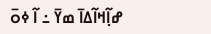ߝߊ߲߬ߞߊ߬ߡߊ߫ ߘߌ߫ ߸ ߊ߬ ߦߋ߫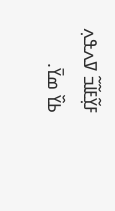ߓߌ߲߬ߓߊ߬ߏ߬ ߜߍߟߍ߲ ߕߌ߰ ߘߌ߫.